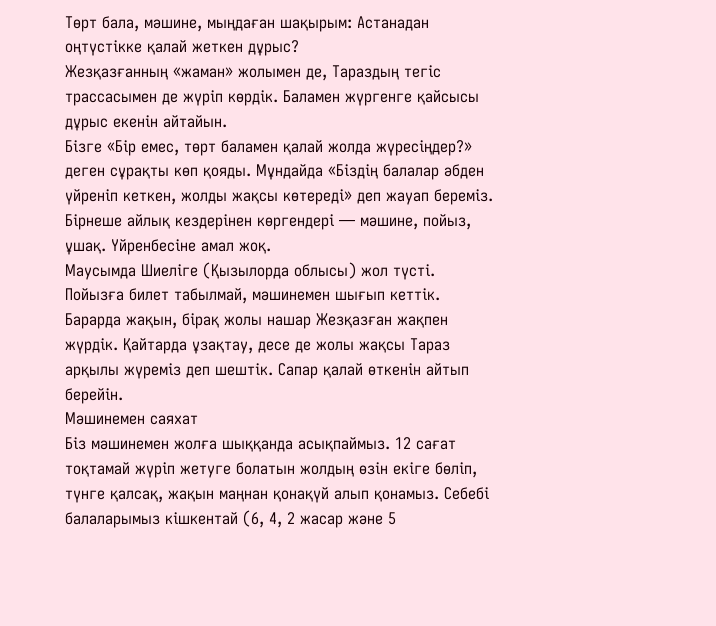Төрт бала, мәшине, мыңдаған шақырым: Астанадан оңтүстікке қалай жеткен дұрыс?
Жезқазғанның «жаман» жолымен де, Тараздың тегіс трассасымен де жүріп көрдік. Баламен жүргенге қайсысы дұрыс екенін айтайын.
Бізге «Бір емес, төрт баламен қалай жолда жүресіңдер?» деген сұрақты көп қояды. Мұндайда «Біздің балалар әбден үйреніп кеткен, жолды жақсы көтереді» деп жауап береміз. Бірнеше айлық кездерінен көргендері — мәшине, пойыз, ұшақ. Үйренбесіне амал жоқ.
Маусымда Шиеліге (Қызылорда облысы) жол түсті. Пойызға билет табылмай, мәшинемен шығып кеттік. Барарда жақын, бірақ жолы нашар Жезқазған жақпен жүрдік. Қайтарда ұзақтау, десе де жолы жақсы Тараз арқылы жүреміз деп шештік. Сапар қалай өткенін айтып берейін.
Мәшинемен саяхат
Біз мәшинемен жолға шыққанда асықпаймыз. 12 сағат тоқтамай жүріп жетуге болатын жолдың өзін екіге бөліп, түнге қалсақ, жақын маңнан қонақүй алып қонамыз. Себебі балаларымыз кішкентай (6, 4, 2 жасар және 5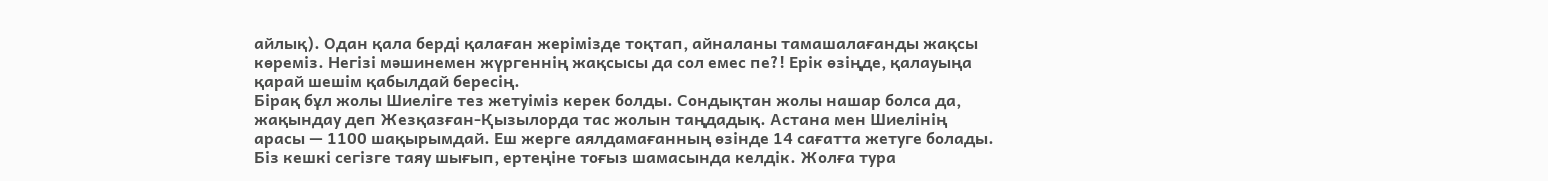айлық). Одан қала берді қалаған жерімізде тоқтап, айналаны тамашалағанды жақсы көреміз. Негізі мәшинемен жүргеннің жақсысы да сол емес пе?! Ерік өзіңде, қалауыңа қарай шешім қабылдай бересің.
Бірақ бұл жолы Шиеліге тез жетуіміз керек болды. Сондықтан жолы нашар болса да, жақындау деп Жезқазған-Қызылорда тас жолын таңдадық. Астана мен Шиелінің арасы — 1100 шақырымдай. Еш жерге аялдамағанның өзінде 14 сағатта жетуге болады. Біз кешкі сегізге таяу шығып, ертеңіне тоғыз шамасында келдік. Жолға тура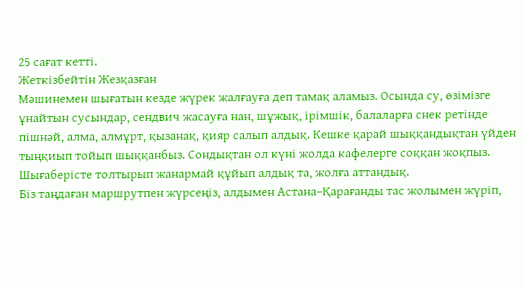25 сағат кетті.
Жеткізбейтін Жезқазған
Мәшинемен шығатын кезде жүрек жалғауға деп тамақ аламыз. Осында су, өзімізге ұнайтын сусындар, сендвич жасауға нан, шұжық, ірімшік, балаларға снек ретінде пішнәй, алма, алмұрт, қызанақ, қияр салып алдық. Кешке қарай шыққандықтан үйден тыңқиып тойып шыққанбыз. Сондықтан ол күні жолда кафелерге соққан жоқпыз. Шығаберісте толтырып жанармай құйып алдық та, жолға аттандық.
Біз таңдаған маршрутпен жүрсеңіз, алдымен Астана–Қарағанды тас жолымен жүріп,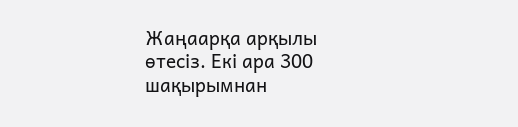Жаңаарқа арқылы өтесіз. Екі ара 300 шақырымнан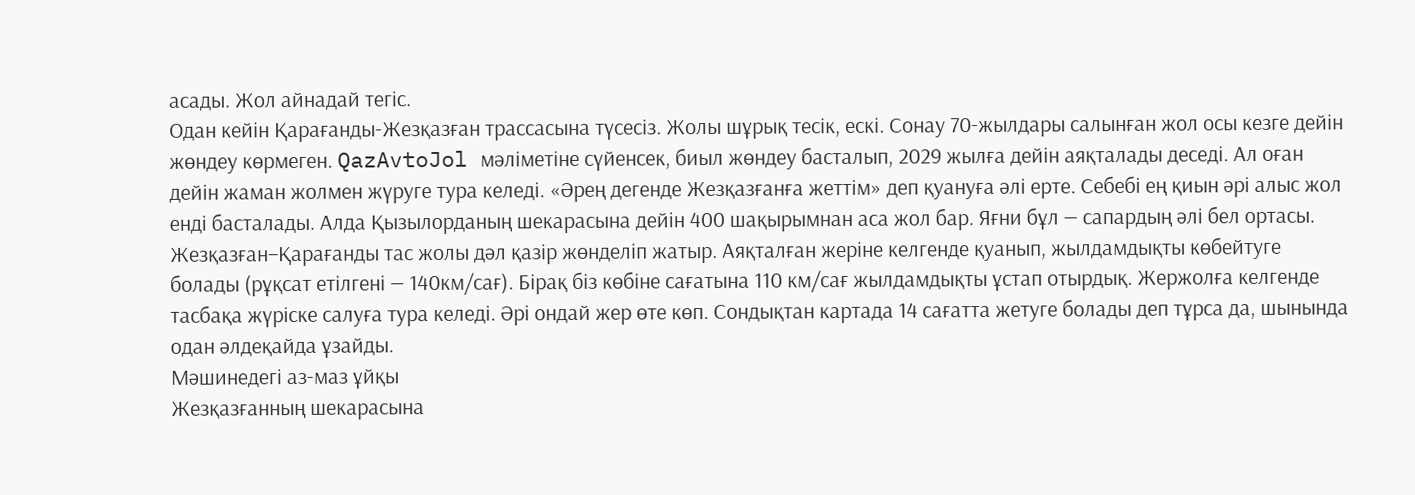асады. Жол айнадай тегіс.
Одан кейін Қарағанды-Жезқазған трассасына түсесіз. Жолы шұрық тесік, ескі. Сонау 70-жылдары салынған жол осы кезге дейін жөндеу көрмеген. QazAvtoJol мәліметіне сүйенсек, биыл жөндеу басталып, 2029 жылға дейін аяқталады деседі. Ал оған дейін жаман жолмен жүруге тура келеді. «Әрең дегенде Жезқазғанға жеттім» деп қуануға әлі ерте. Себебі ең қиын әрі алыс жол енді басталады. Алда Қызылорданың шекарасына дейін 400 шақырымнан аса жол бар. Яғни бұл — сапардың әлі бел ортасы.
Жезқазған–Қарағанды тас жолы дәл қазір жөнделіп жатыр. Аяқталған жеріне келгенде қуанып, жылдамдықты көбейтуге болады (рұқсат етілгені — 140км/сағ). Бірақ біз көбіне сағатына 110 км/сағ жылдамдықты ұстап отырдық. Жержолға келгенде тасбақа жүріске салуға тура келеді. Әрі ондай жер өте көп. Сондықтан картада 14 сағатта жетуге болады деп тұрса да, шынында одан әлдеқайда ұзайды.
Мәшинедегі аз-маз ұйқы
Жезқазғанның шекарасына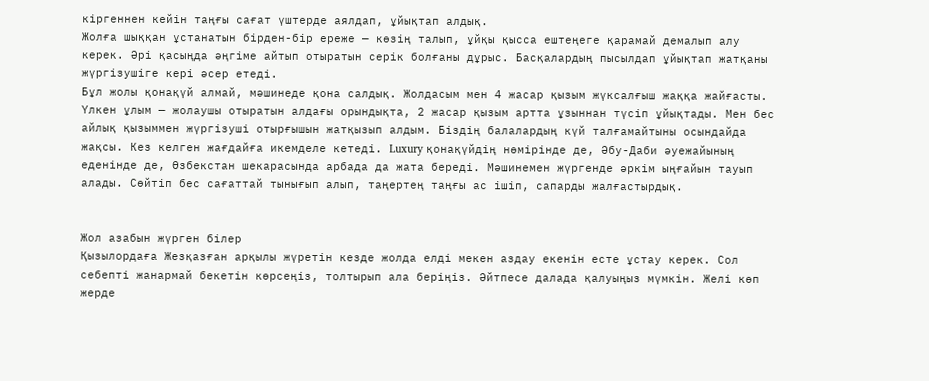кіргеннен кейін таңғы сағат үштерде аялдап, ұйықтап алдық.
Жолға шыққан ұстанатын бірден-бір ереже — көзің талып, ұйқы қысса ештеңеге қарамай демалып алу керек. Әрі қасыңда әңгіме айтып отыратын серік болғаны дұрыс. Басқалардың пысылдап ұйықтап жатқаны жүргізушіге кері әсер етеді.
Бұл жолы қонақүй алмай, мәшинеде қона салдық. Жолдасым мен 4 жасар қызым жүксалғыш жаққа жайғасты. Үлкен ұлым — жолаушы отыратын алдағы орындықта, 2 жасар қызым артта ұзыннан түсіп ұйықтады. Мен бес айлық қызыммен жүргізуші отырғышын жатқызып алдым. Біздің балалардың күй талғамайтыны осындайда жақсы. Кез келген жағдайға икемделе кетеді. Luxury қонақүйдің нөмірінде де, Әбу-Даби әуежайының еденінде де, Өзбекстан шекарасында арбада да жата береді. Мәшинемен жүргенде әркім ыңғайын тауып алады. Сөйтіп бес сағаттай тынығып алып, таңертең таңғы ас ішіп, сапарды жалғастырдық.


Жол азабын жүрген білер
Қызылордаға Жезқазған арқылы жүретін кезде жолда елді мекен аздау екенін есте ұстау керек. Сол себепті жанармай бекетін көрсеңіз, толтырып ала беріңіз. Әйтпесе далада қалуыңыз мүмкін. Желі көп жерде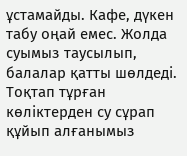ұстамайды. Кафе, дүкен табу оңай емес. Жолда суымыз таусылып, балалар қатты шөлдеді. Тоқтап тұрған көліктерден су сұрап құйып алғанымыз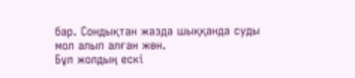бар. Сондықтан жазда шыққанда суды мол алып алған жөн.
Бұл жолдың ескі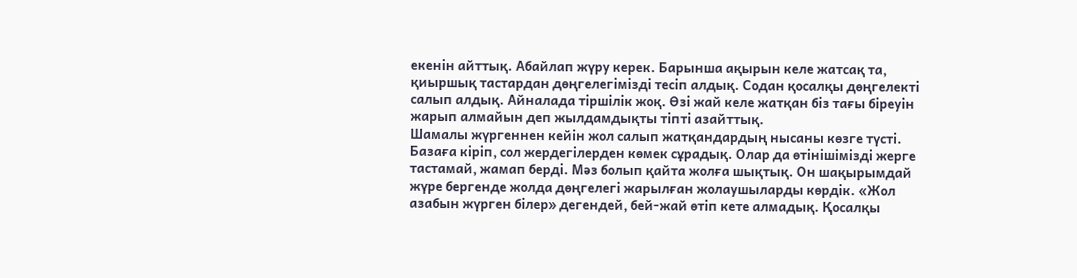екенін айттық. Абайлап жүру керек. Барынша ақырын келе жатсақ та, қиыршық тастардан дөңгелегімізді тесіп алдық. Содан қосалқы дөңгелекті салып алдық. Айналада тіршілік жоқ. Өзі жай келе жатқан біз тағы біреуін жарып алмайын деп жылдамдықты тіпті азайттық.
Шамалы жүргеннен кейін жол салып жатқандардың нысаны көзге түсті. Базаға кіріп, сол жердегілерден көмек сұрадық. Олар да өтінішімізді жерге тастамай, жамап берді. Мәз болып қайта жолға шықтық. Он шақырымдай жүре бергенде жолда дөңгелегі жарылған жолаушыларды көрдік. «Жол азабын жүрген білер» дегендей, бей-жай өтіп кете алмадық. Қосалқы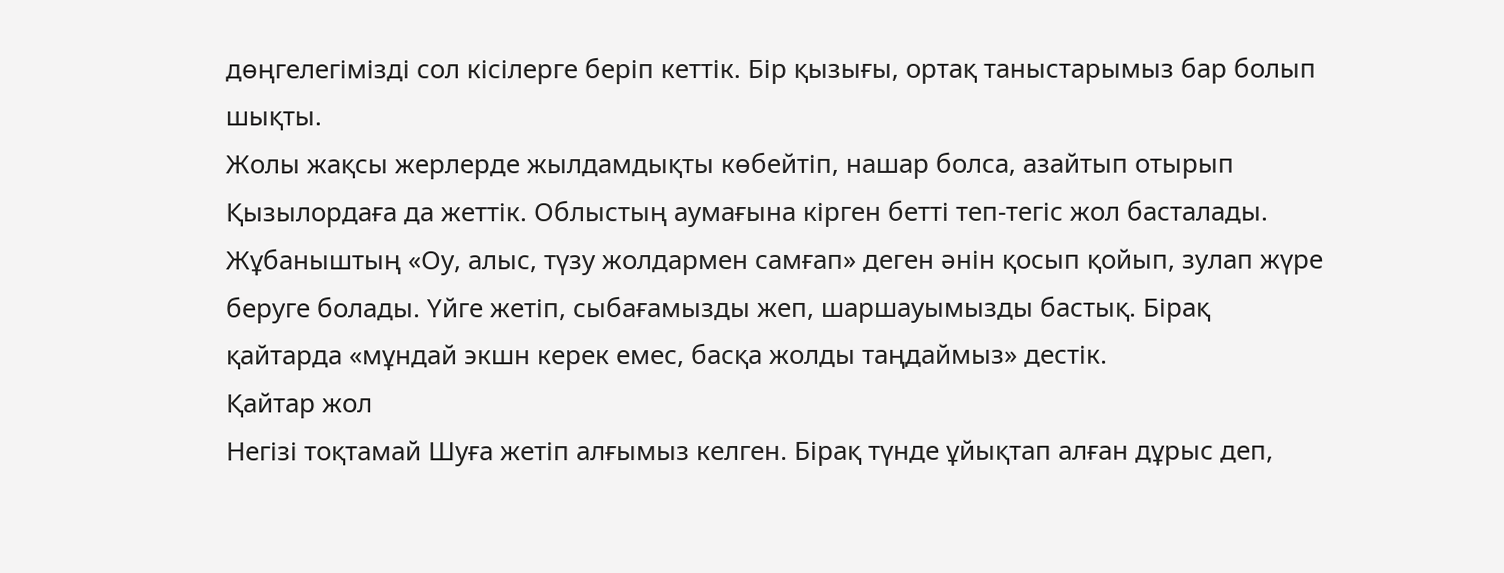дөңгелегімізді сол кісілерге беріп кеттік. Бір қызығы, ортақ таныстарымыз бар болып шықты.
Жолы жақсы жерлерде жылдамдықты көбейтіп, нашар болса, азайтып отырып Қызылордаға да жеттік. Облыстың аумағына кірген бетті теп-тегіс жол басталады. Жұбаныштың «Оу, алыс, түзу жолдармен самғап» деген әнін қосып қойып, зулап жүре беруге болады. Үйге жетіп, сыбағамызды жеп, шаршауымызды бастық. Бірақ қайтарда «мұндай экшн керек емес, басқа жолды таңдаймыз» дестік.
Қайтар жол
Негізі тоқтамай Шуға жетіп алғымыз келген. Бірақ түнде ұйықтап алған дұрыс деп,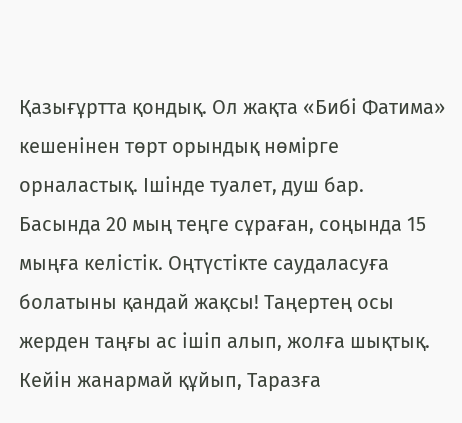Қазығұртта қондық. Ол жақта «Бибі Фатима» кешенінен төрт орындық нөмірге орналастық. Ішінде туалет, душ бар. Басында 20 мың теңге сұраған, соңында 15 мыңға келістік. Оңтүстікте саудаласуға болатыны қандай жақсы! Таңертең осы жерден таңғы ас ішіп алып, жолға шықтық. Кейін жанармай құйып, Таразға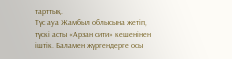тарттық.
Түс ауа Жамбыл облысына жетіп, түскі асты «Арзан сити» кешенінен іштік. Баламен жүргендерге осы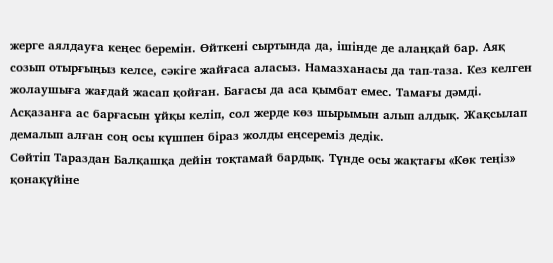жерге аялдауға кеңес беремін. Өйткені сыртында да, ішінде де алаңқай бар. Аяқ созып отырғыңыз келсе, сәкіге жайғаса аласыз. Намазханасы да тап-таза. Кез келген жолаушыға жағдай жасап қойған. Бағасы да аса қымбат емес. Тамағы дәмді. Асқазанға ас барғасын ұйқы келіп, сол жерде көз шырымын алып алдық. Жақсылап демалып алған соң осы күшпен біраз жолды еңсереміз дедік.
Сөйтіп Тараздан Балқашқа дейін тоқтамай бардық. Түнде осы жақтағы «Көк теңіз» қонақүйіне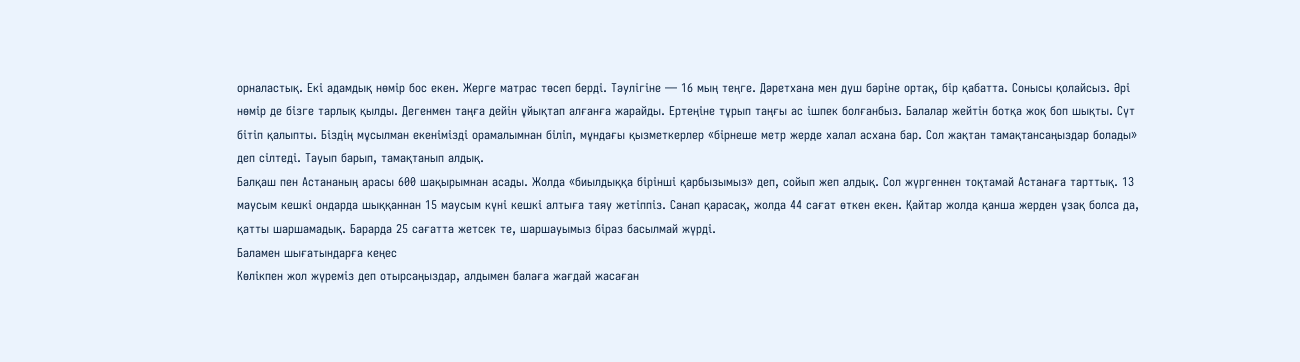орналастық. Екі адамдық нөмір бос екен. Жерге матрас төсеп берді. Тәулігіне — 16 мың теңге. Дәретхана мен душ бәріне ортақ, бір қабатта. Сонысы қолайсыз. Әрі нөмір де бізге тарлық қылды. Дегенмен таңға дейін ұйықтап алғанға жарайды. Ертеңіне тұрып таңғы ас ішпек болғанбыз. Балалар жейтін ботқа жоқ боп шықты. Сүт бітіп қалыпты. Біздің мұсылман екенімізді орамалымнан біліп, мұндағы қызметкерлер «бірнеше метр жерде халал асхана бар. Сол жақтан тамақтансаңыздар болады» деп сілтеді. Тауып барып, тамақтанып алдық.
Балқаш пен Астананың арасы 600 шақырымнан асады. Жолда «биылдыққа бірінші қарбызымыз» деп, сойып жеп алдық. Сол жүргеннен тоқтамай Астанаға тарттық. 13 маусым кешкі ондарда шыққаннан 15 маусым күні кешкі алтыға таяу жетіппіз. Санап қарасақ, жолда 44 сағат өткен екен. Қайтар жолда қанша жерден ұзақ болса да, қатты шаршамадық. Барарда 25 сағатта жетсек те, шаршауымыз біраз басылмай жүрді.
Баламен шығатындарға кеңес
Көлікпен жол жүреміз деп отырсаңыздар, алдымен балаға жағдай жасаған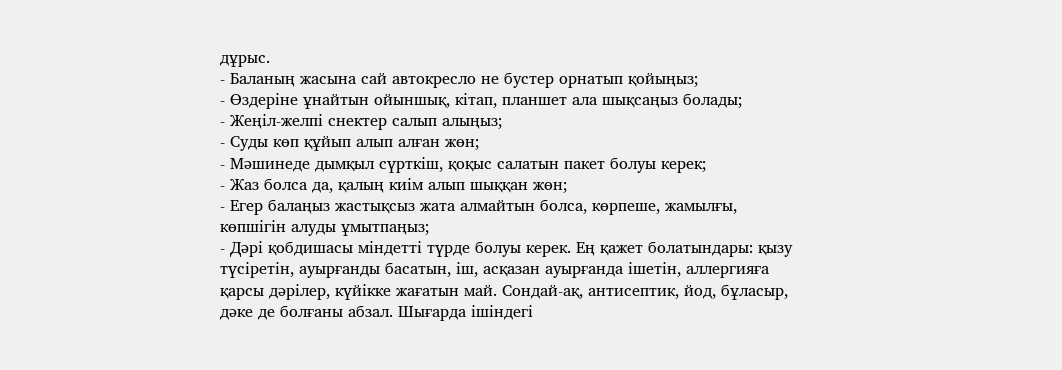дұрыс.
- Баланың жасына сай автокресло не бустер орнатып қойыңыз;
- Өздеріне ұнайтын ойыншық, кітап, планшет ала шықсаңыз болады;
- Жеңіл-желпі снектер салып алыңыз;
- Суды көп құйып алып алған жөн;
- Мәшинеде дымқыл сүрткіш, қоқыс салатын пакет болуы керек;
- Жаз болса да, қалың киім алып шыққан жөн;
- Егер балаңыз жастықсыз жата алмайтын болса, көрпеше, жамылғы, көпшігін алуды ұмытпаңыз;
- Дәрі қобдишасы міндетті түрде болуы керек. Ең қажет болатындары: қызу түсіретін, ауырғанды басатын, іш, асқазан ауырғанда ішетін, аллергияға қарсы дәрілер, күйікке жағатын май. Сондай-ақ, антисептик, йод, бұласыр, дәке де болғаны абзал. Шығарда ішіндегі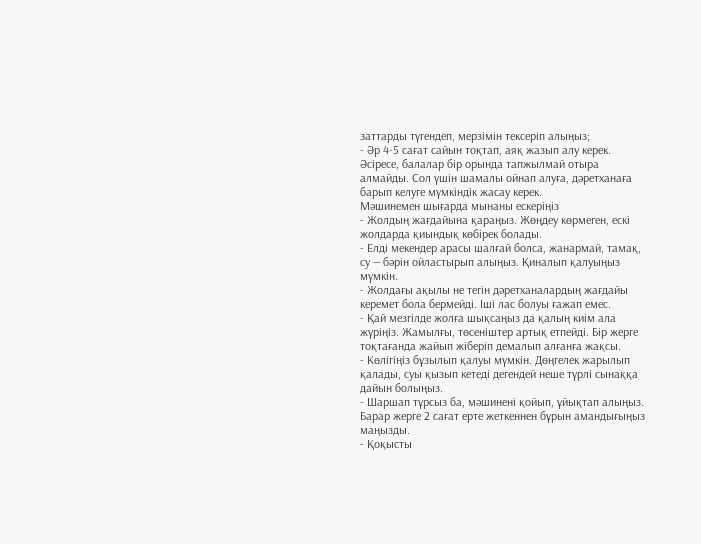заттарды түгендеп, мерзімін тексеріп алыңыз;
- Әр 4-5 сағат сайын тоқтап, аяқ жазып алу керек. Әсіресе, балалар бір орында тапжылмай отыра алмайды. Сол үшін шамалы ойнап алуға, дәретханаға барып келуге мүмкіндік жасау керек.
Мәшинемен шығарда мынаны ескеріңіз
- Жолдың жағдайына қараңыз. Жөңдеу көрмеген, ескі жолдарда қиындық көбірек болады.
- Елді мекендер арасы шалғай болса, жанармай, тамақ, су — бәрін ойластырып алыңыз. Қиналып қалуыңыз мүмкін.
- Жолдағы ақылы не тегін дәретханалардың жағдайы керемет бола бермейді. Іші лас болуы ғажап емес.
- Қай мезгілде жолға шықсаңыз да қалың киім ала жүріңіз. Жамылғы, төсеніштер артық етпейді. Бір жерге тоқтағанда жайып жіберіп демалып алғанға жақсы.
- Көлігіңіз бұзылып қалуы мүмкін. Дөңгелек жарылып қалады, суы қызып кетеді дегендей неше түрлі сынаққа дайын болыңыз.
- Шаршап тұрсыз ба, мәшинені қойып, ұйықтап алыңыз. Барар жерге 2 сағат ерте жеткеннен бұрын амандығыңыз маңызды.
- Қоқысты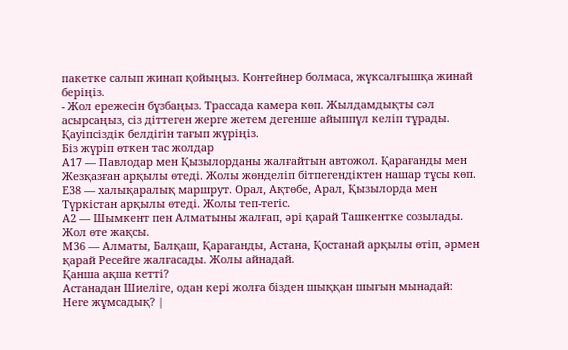пакетке салып жинап қойыңыз. Контейнер болмаса, жүксалғышқа жинай беріңіз.
- Жол ережесін бұзбаңыз. Трассада камера көп. Жылдамдықты сәл асырсаңыз, сіз діттеген жерге жетем дегенше айыппұл келіп тұрады. Қауіпсіздік белдігін тағып жүріңіз.
Біз жүріп өткен тас жолдар
А17 — Павлодар мен Қызылорданы жалғайтын автожол. Қарағанды мен Жезқазған арқылы өтеді. Жолы жөнделіп бітпегендіктен нашар тұсы көп.
Е38 — халықаралық маршрут. Орал, Ақтөбе, Арал, Қызылорда мен Түркістан арқылы өтеді. Жолы теп-тегіс.
А2 — Шымкент пен Алматыны жалғап, әрі қарай Ташкентке созылады. Жол өте жақсы.
М36 — Алматы, Балқаш, Қарағанды, Астана, Қостанай арқылы өтіп, әрмен қарай Ресейге жалғасады. Жолы айнадай.
Қанша ақша кетті?
Астанадан Шиеліге, одан кері жолға бізден шыққан шығын мынадай:
Неге жұмсадық? |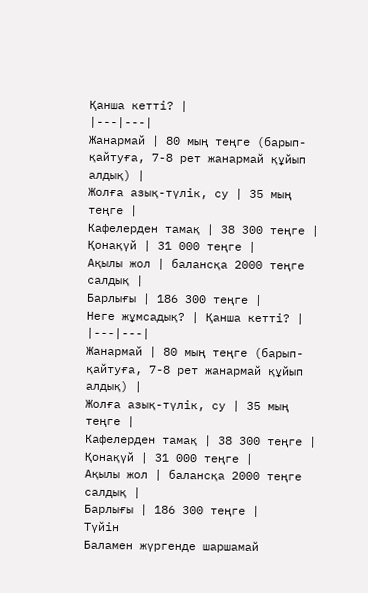Қанша кетті? |
|---|---|
Жанармай | 80 мың теңге (барып-қайтуға, 7-8 рет жанармай құйып алдық) |
Жолға азық-түлік, су | 35 мың теңге |
Кафелерден тамақ | 38 300 теңге |
Қонақүй | 31 000 теңге |
Ақылы жол | балансқа 2000 теңге салдық |
Барлығы | 186 300 теңге |
Неге жұмсадық? | Қанша кетті? |
|---|---|
Жанармай | 80 мың теңге (барып-қайтуға, 7-8 рет жанармай құйып алдық) |
Жолға азық-түлік, су | 35 мың теңге |
Кафелерден тамақ | 38 300 теңге |
Қонақүй | 31 000 теңге |
Ақылы жол | балансқа 2000 теңге салдық |
Барлығы | 186 300 теңге |
Түйін
Баламен жүргенде шаршамай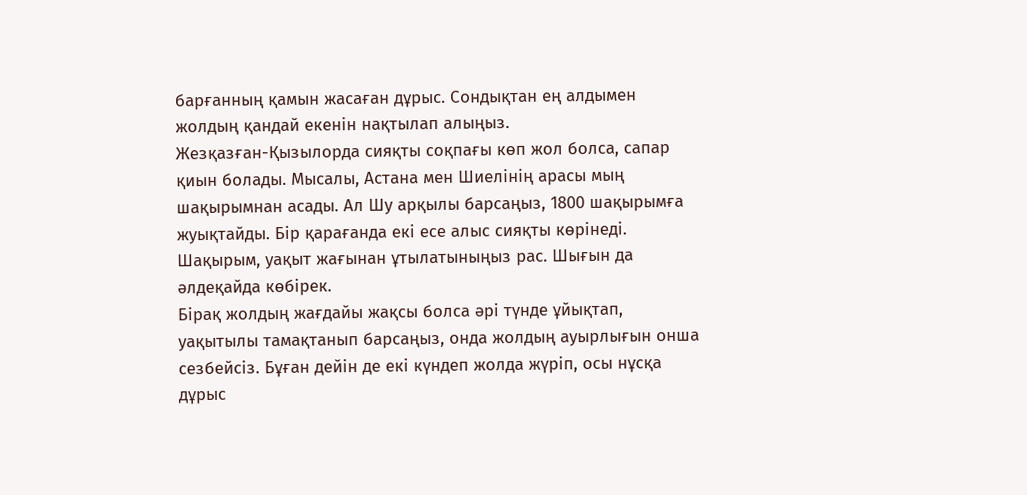барғанның қамын жасаған дұрыс. Сондықтан ең алдымен жолдың қандай екенін нақтылап алыңыз.
Жезқазған-Қызылорда сияқты соқпағы көп жол болса, сапар қиын болады. Мысалы, Астана мен Шиелінің арасы мың шақырымнан асады. Ал Шу арқылы барсаңыз, 1800 шақырымға жуықтайды. Бір қарағанда екі есе алыс сияқты көрінеді. Шақырым, уақыт жағынан ұтылатыныңыз рас. Шығын да әлдеқайда көбірек.
Бірақ жолдың жағдайы жақсы болса әрі түнде ұйықтап, уақытылы тамақтанып барсаңыз, онда жолдың ауырлығын онша сезбейсіз. Бұған дейін де екі күндеп жолда жүріп, осы нұсқа дұрыс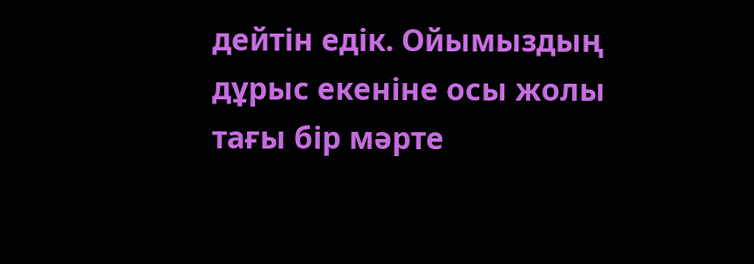дейтін едік. Ойымыздың дұрыс екеніне осы жолы тағы бір мәрте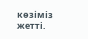көзіміз жетті.